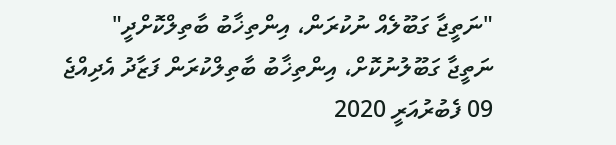"ނަތީޖާ ގަބޫލެއް ނުކުރަން، އިންތިޚާބު ބާތިލްކޮށްދީ"
ނަތީޖާ ގަބޫލުނުކޮށް، އިންތިޚާބު ބާތިލްކުރަން ފަޒާދު އެދިއްޖެ
09 ފެބުރުއަރީ 2020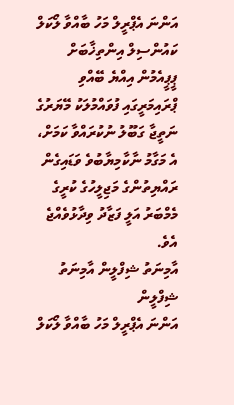އަންނަ އެޕްރީލް މަހު ބާއްވާ ލޯކަލް ކައުންސިލް އިންތިޚާބަށް ޕީޕީއެމުން އިއްޔެ ބޭއްވި ޕްރައިމަރީގައި ފުވައްމުލަކު މޭޔަރުގެ ނަތީޖާ ގަބޫލު ނުކުރައްވާ ކަމަށް، އެ މަގާމު ނާކާމިޔާބުވެ ވަޑައިގެން ރައްޔިތުންގެ މަޖިލީހުގެ ކުރީގެ މެމްބަރު އަލީ ފަޒާދު ވިދާޅުވެއްޖެ އެވެ.
އާމިނަތު ޝިފްލީން އާމިނަތު ޝިފްލީން
އަންނަ އެޕްރީލް މަހު ބާއްވާ ލޯކަލް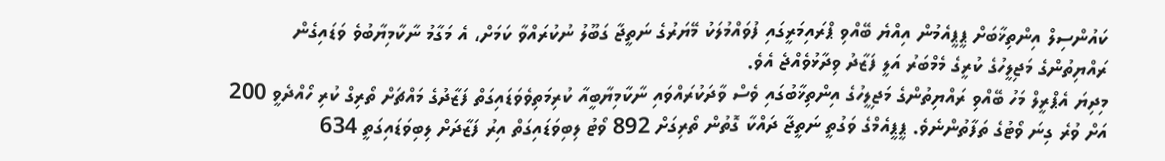ކައުންސިލް އިންތިޚާބަށް ޕީޕީއެމުން އިއްޔެ ބޭއްވި ޕްރައިމަރީގައި ފުވައްމުލަކު މޭޔަރުގެ ނަތީޖާ ގަބޫލު ނުކުރައްވާ ކަމަށް، އެ މަގާމު ނާކާމިޔާބުވެ ވަޑައިގެން ރައްޔިތުންގެ މަޖިލީހުގެ ކުރީގެ މެމްބަރު އަލީ ފަޒާދު ވިދާޅުވެއްޖެ އެވެ.
މިދިޔަ އެޕްރީލް މަހު ބޭއްވި ރައްޔިތުންގެ މަޖިލީހުގެ އިންތިޚާބުގައި ވެސް ވާދަކުރައްވައި ނާކާމިޔާބީއާ ކުރިމަތިވެވަޑައިގަތް ފަޒާދުގެ މައްޗަށް ތޯރިގް ކުރި ހޯއްދެވީ 200 އަށް ވުރެ ގިނަ ވޯޓުގެ ތަފާތުންނެވެ. ޕީޕީއެމްގެ ވަގުތީ ނަތީޖާ ދައްކާ ގޮތުން ތޯރިގަށް 892 ވޯޓު ލިބިވަޑައިގަތް އިރު ފަޒާދަށް ލިބިވަޑައިގަތީ 634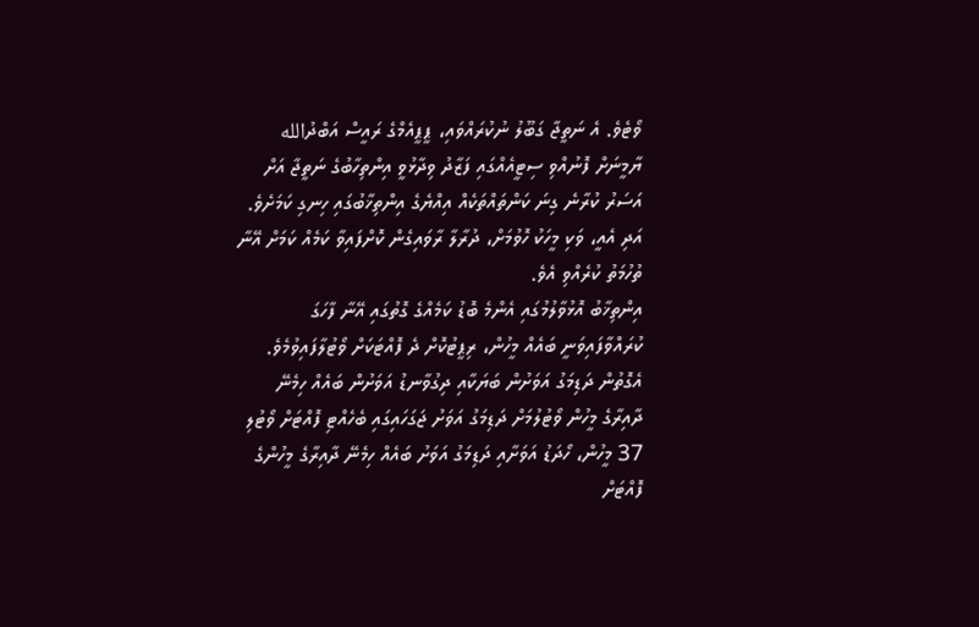ވޯޓެވެ. އެ ނަތީޖާ ގަބޫލު ނުކުރައްވައި، ޕީޕީއެމްގެ ރައީސް އަބްދުالله ޔާމީނަށް ފޮނުއްވި ސިޓީއެއްގައި ފަޒާދު ވިދާޅުވީ އިންތިހާބުގެ ނަތީޖާ އަށް އަސަރު ކުރާނެ ގިނަ ކަންތައްތަކެއް އިއްޔެގެ އިންތިޚާބުގައި ހިނގި ކަމަށެވެ. އަދި އެއީ، ވަކި މީހަކު ހޮވުމަށް، ދުރާލާ ރާވައިގެން ކޮށްފައިވާ ކަމެއް ކަމަށް އޭނާ ތުހުމަތު ކުރެއްވި އެވެ.
އިންތިޚާބު އޮޅުވާލުމުގައި އެންމެ ބޮޑު ކަމެއްގެ ގޮތުގައި އޭނާ ފާހަގަ ކުރައްވާފައިވަނީ ބައެއް މީހުން، ރިޕީޓުކޮށް ދެ ފޮއްޓަކަށް ވޯޓުލާފައިވުމެވެ.
އެގޮތުން ދަޑިމަގު އަވަށުން ބަޔަކާއި ދިގުވާނޑު އަވަށުން ބައެއް ހިމެނޭ ދާއިރާގެ މީހުން ވޯޓުލުމަށް ދަޑިމަގު އަވަށު ޖަގަހައިގައި ބެހެއްޓި ފޮއްޓަށް ވޯޓުލި 37 މީހުން، ހޯދަޑު އަވަށާއި ދަޑިމަގު އަވަށު ބައެއް ހިމެނޭ ދާއިރާގެ މީހުންގެ ފޮއްޓަށް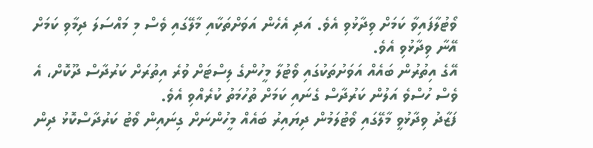ވޯޓުލާފައިވާ ކަމަށް ވިދާޅުވި އެވެ. އަދި އެހެން އަވަށްތަކާއި މާލޭގައި ވެސް މި މައްސަލަ ދިމާވި ކަމަށް އޭނާ ވިދާޅުވި އެވެ.
އޭގެ އިތުރުން ބައެއް އަވަށުތަކުގައި ވޯޓުލާ މީހުންގެ ލިސްޓަށް ވުރެ އިތުރަށް ކަރުދާސް ދޫކޮށް، އެ ވެސް ހުސްވެ އަލުން ކަރުދާސް ގެނައި ކަމަށް ތުހުމަތު ކުރެއްވި އެވެ.
ފަޒާދު ވިދާޅުވީ މާލޭގައި ވޯޓުލަމުން ދިޔައިރު ބައެއް މީހުންނަށް ގިނައިން ވޯޓު ކަރުދާސްކޮޅު ދިން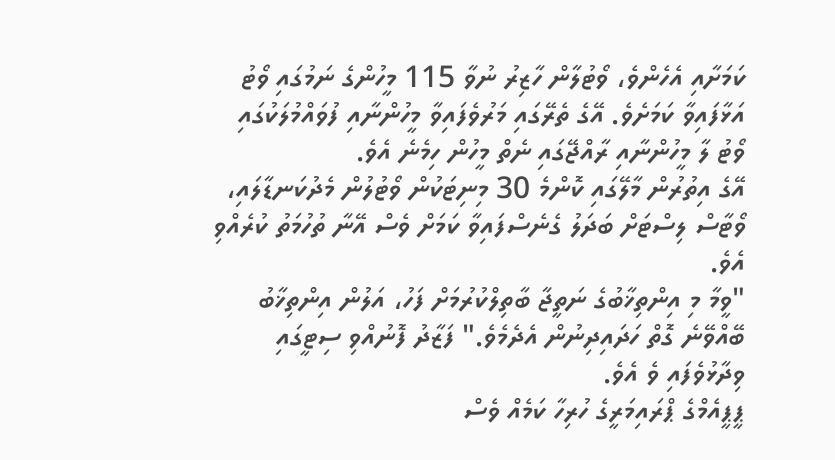ކަމަށާއި އެހެންވެ، ވޯޓުލާން ހާޒިރު ނުވާ 115 މީހުންގެ ނަމުގައި ވޯޓު އަޅާފައިވާ ކަމަށެވެ. އޭގެ ތެރޭގައި މަރުވެފައިވާ މީހުންނާއި ފުވައްމުލަކުގައި ވޯޓު ލާ މީހުންނާއި ރާއްޖޭގައި ނެތް މީހުން ހިމެނެ އެވެ.
އޭގެ އިތުރުން މާލޭގައި ކޮންމެ 30 މިނިޓަކުން ވޯޓުލުން މެދުކަނޑާލައި، ވޯޓާސް ލިސްޓަށް ބަދަލު ގެނެސްފައިވާ ކަމަށް ވެސް އޭނާ ތުހުމަތު ކުރެއްވި އެވެ.
"ވީމާ މި އިންތިޚާބުގެ ނަތީޖާ ބާތިލްކުރުމަށް ފަހު، އަލުން އިންތިޚާބު ބޭއްވޭނެ ގޮތް ހަދައިދިނުން އެދެމެވެ." ފަޒާދު ފޮނުއްވި ސިޓީގައި ވިދާޅުވެފައި ވެ އެވެ.
ޕީޕީއެމްގެ ޕްރައިމަރީގެ ހުރިހާ ކަމެއް ވެސް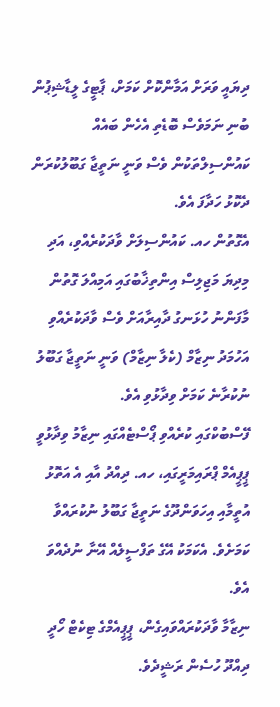ދިޔައީ ވަރަށް އަމާންކޮށް ކަމަށް، ޕާޓީގެ ލީޑާޝިޕުން ބުނި ނަމަވެސް ބޮޑެތި އެހެން ބައެއް ކައުންސިލްތަކުން ވެސް ވަނީ ނަތީޖާ ގަބޫލުކުރަން ދެކޮޅު ހަދާފަ އެވެ.
އެގޮތުން ހއ. ކައުންސިލަށް ވާދަކުރެއްވި، އަދި މިދިޔަ މަޖިލިސް އިންތިޚާބުގައި އަމިއްލަ ގޮތުން މާފަންނު ހުޅަނގު ދާއިރާއަށް ވެސް ވާދަކުރެއްވި އަހުމަދު ނިޒާމް (ކެލާ ނިޒާމް) ވަނީ ނަތީޖާ ގަބޫލު ނުކުރާނެ ކަމަށް ވިދާޅުވި އެވެ.
ފޭސްބުކްގައި ކުރެއްވި ޕޯސްޓެއްގައި ނިޒާމު ވިދާޅުވީ ޕީޕީއެމް ޕްރައިމަރީގައި، ހއ. ދިއްދު އާއި އެ އަތޮޅު އުތީމާއި އިހަވަންދޫގެ ނަތީޖާ ގަބޫލު ނުކުރައްވާ ކަމަށެވެ. އެކަމަކު އޭގެ ތަފްސީލެއް އޭނާ ނުދެއްވަ އެވެ.
ނިޒާމާ ވާދަކުރައްވައިގެން، ޕީޕީއެމްގެ ޓިކެޓް ހޯދީ ދިއްދޫ ހުސެން ރަޝީދެވެ.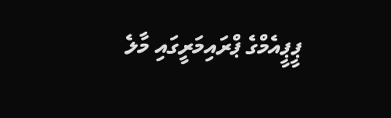ޕީޕީއެމްގެ ޕްރައިމަރީގައި މާލެ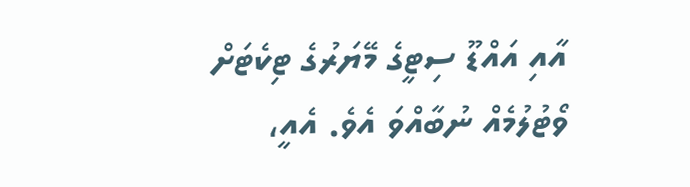އާއި އައްޑޫ ސިޓީގެ މޭޔަރުގެ ޓިކެޓަށް ވޯޓުލުމެއް ނުބާއްވަ އެވެ. އެއީ،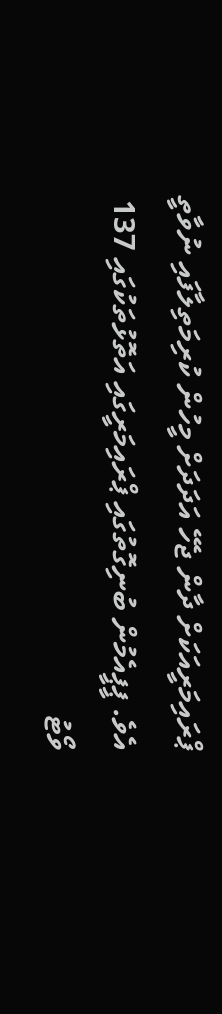ޕްރައިމަރީއަކަށް ދާން ޖެހޭ އަދަދަށް މީހުން ކުރިމަތިލާފައި ނުވާތީ އެވެ. ޕީޕީއެމުން ބުނިގޮތުގައި ޕްރައިމަރީގައި އަތޮޅުތަކުގައި 137 ވޯޓު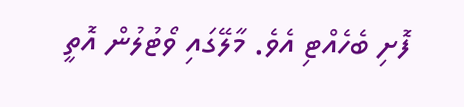ފޮށި ބެހެއްޓި އެވެ. މާލޭގައި ވޯޓުލުން އޮތީ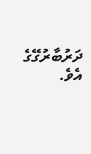ދަރުބާރުގޭގެ އެވެ.